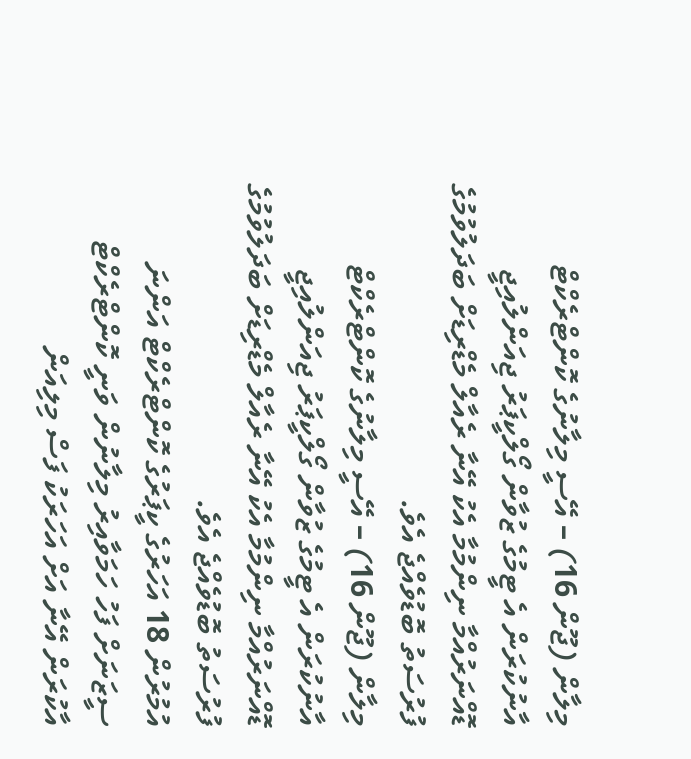މިލާން (ޖޫން 16) – އޭސީ މިލާނުގެ ކޮންޓްރެކްޓް އާނުކުރަން އެ ޓީމުގެ ޒުވާން ގޯލްކީޕަރު ޖިއަންލުއިޖީ ޑޮއްނަރުއްމާ ނިންމުމާ އެކު އޭނާ ރެއާލް މެޑްރިޑަށް ބަދަލުވުމުގެ ފުރުސަތު ބޮޑުވެއްޖެ އެވެ.
މިލާން (ޖޫން 16) – އޭސީ މިލާނުގެ ކޮންޓްރެކްޓް އާނުކުރަން އެ ޓީމުގެ ޒުވާން ގޯލްކީޕަރު ޖިއަންލުއިޖީ ޑޮއްނަރުއްމާ ނިންމުމާ އެކު އޭނާ ރެއާލް މެޑްރިޑަށް ބަދަލުވުމުގެ ފުރުސަތު ބޮޑުވެއްޖެ އެވެ.
އުމުރުން 18 އަހަރުގެ ކީޕަރުގެ ކޮންޓްރެކްޓް އަންނަ ސީޒަނަށް ފަހު ހަމަވާއިރު މިލާނުން ވަނީ ކޮންޓްރެކްޓް އާކުރަން އޭނާ އަށް އަހަރަކު ފަސް މިލިއަން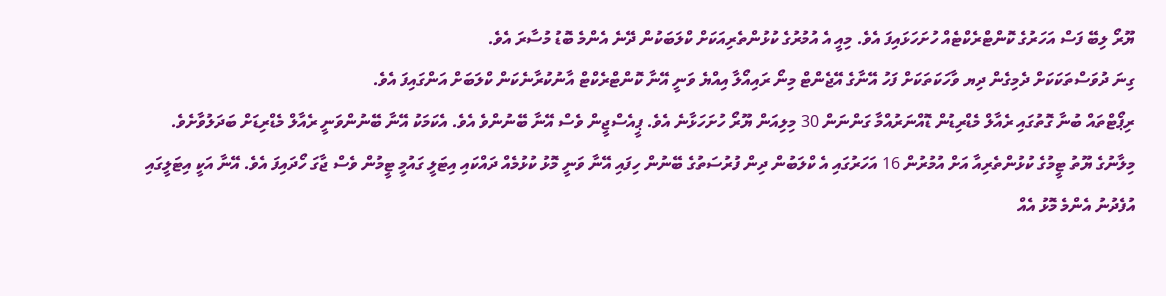ޔޫރޯ ލިބޭ ފަސް އަހަރުގެ ކޮންޓްރެކްޓެއް ހުށަހަޅައިފަ އެވެ. މިއީ އެ އުމުރުގެ ކުޅުންތެރިއަކަށް ކްލަބަކުން ދޭނެ އެންމެ ބޮޑު މުސާރަ އެވެ.
ގިނަ ދުވަސްތަކަކަށް ދެމިގެން ދިޔ ވާހަކަތަކަށް ފަހު އޭނާގެ އޭޖެންޓް މިނޯ ރައިއޯލާ އިއްޔެ ވަނީ އޭނާ ކޮންޓްރެކްޓް އާނުކުރާނެކަން ކްލަބަށް އަންގައިފަ އެވެ.
ރިޕޯޓްތައް ބުނާ ގޮތުގައި ރެއާލް މެޑްރިޑުން ޑޮއްނަރުއްމާ ގަންނަން 30 މިލިއަން ޔޫރޯ ހުށަހަޅާނެ އެވެ. ޕީއެސްޖީން ވެސް އޭނާ ބޭނުންވެ އެވެ. އެކަމަކު އޭނާ ބޭނުންވަނީ ރެއާލް މެޑްރިޑަށް ބަދަލުވާށެވެ.
މިލާނުގެ ޔޫތު ޓީމުގެ ކުޅުންތެރިއާ އަށް އުމުރުން 16 އަހަރުގައި އެ ކްލަބުން ދިން ފުރުސަތުގެ ބޭނުން ހިފައި އޭނާ ވަނީ މޮޅު ކުޅުމެއް ދައްކައި އިޓަލީ ގައުމީ ޓީމުން ވެސް ޖާގަ ހޯދައިފަ އެވެ. އޭނާ އަކީ އިޓަލީގައި އުފެދުނު އެންމެ މޮޅު އެއް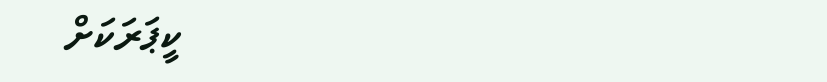ކީޕަރަކަށް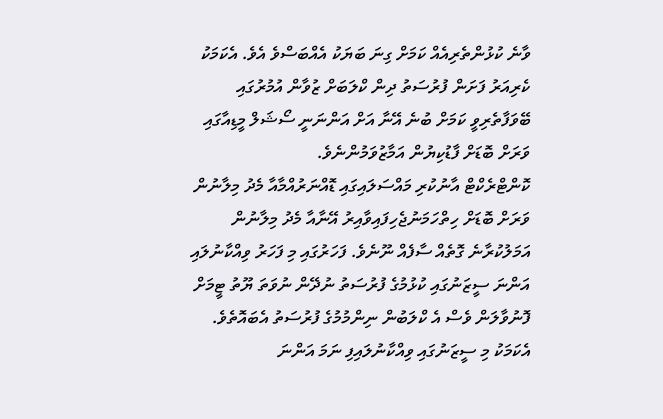ވާނެ ކުޅުންތެރިއެއް ކަމަށް ގިނަ ބަޔަކު އެއްބަސްވެ އެވެ. އެކަމަކު ކެރިއަރު ފަށަން ފުރުސަތު ދިން ކްލަބަށް ޒުވާން އުމުރުގައި ބޭވަފާތެރިވީ ކަމަށް ބުނެ އޭނާ އަށް އަންނަނީ ސޯޝަލް މީޑިއާގައި ވަރަށް ބޮޑަށް ފާޑުކިޔުން އަމާޒުވަމުންނެވެ.
ކޮންޓްރެކްޓް އާނުކުރި މައްސަލައިގައި ޑޮއްނަރުއްމާއާ މެދު މިލާނުން ވަރަށް ބޮޑަށް ހިތްހަމަނުޖެހިފައިވާއިރު އޭނާއާ މެދު މިލާނުން އަމަލުކުރާނެ ގޮތެއް ސާފެއް ނޫނެވެ. ފަހަރުގައި މި ފަހަރު ވިއްކާނުލައި އަންނަ ސީޒަނުގައި ކުޅުމުގެ ފުރުސަތު ނުދޭން ނުވަތަ ޔޫތު ޓީމަށް ފޮނުވާލަން ވެސް އެ ކްލަބުން ނިންމުމުގެ ފުރުސަތު އެބައޮތެވެ. އެކަމަކު މި ސީޒަނުގައި ވިއްކާނުލައިފި ނަމަ އަންނަ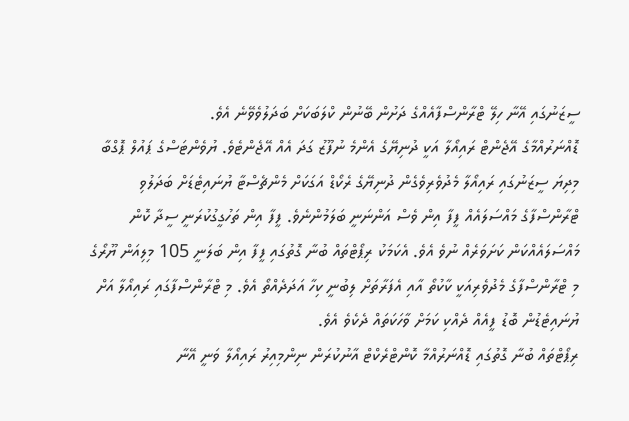ސީޒަނުގައި އޭނާ ހިލޭ ޓްރާންސްފާއެއްގެ ދަށުން ބޭނުން ކްލަބަކަށް ބަދަލުވެވޭނެ އެވެ.
ޑޮއްނަރުއްމާގެ އޭޖެންޓް ރައިއޯލާ އަކީ ދުނިޔޭގެ އެންމެ ނުފޫޒު ގަދަ އެއް އޭޖެންޓެވެ. ޔުވެންޓަސްގެ ޕައުލް ޕޮގްބާ މިދިޔަ ސީޒަނުގައި ރައިއޯލާ މެދުވެރިވެގެން ދުނިޔޭގެ ރެކޯޑް އަގަކަށް މެންޗެސްޓާ ޔުނައިޓެޑަށް ބަދަލުވި ޓްރާންސްފާގެ މައްސަލައެއް ފީފާ އިން ވެސް އަންނަނީ ބަލަމުންނެވެ. ފީފާ އިން ތަހުގީގުކުރަނީ ސީދާ ކޮން މައްސަލައެއްކަން ކަށަވަރެއް ނުވެ އެވެ. އެކަމަކު ރިޕޯޓްތައް ބުނާ ގޮތުގައި ފީފާ އިން ބަލަނީ 105 މިލިއަން ޔޫރޯގެ މި ޓްރާންސްފާގެ މެދުވެރިއަކީ ކާކުތޯ އާއި އެފަރާތަށް ލިބުނީ ކިހާ އަދަދެއްތޯ އެވެ. މި ޓްރާންސްފާގައި ރައިއޯލާ އަށް ޔުނައިޓެޑުން ބޮޑު ފީއެއް ދެއްކި ކަމަށް ވާހަކަތައް ދެކެވެ އެވެ.
ރިޕޯޓްތައް ބުނާ ގޮތުގައި ޑޮއްނަރުއްމާ ކޮންޓްރެކްޓް އާނުކުރަން ނިންމިއިރު ރައިއޯލާ ވަނީ އޭނާ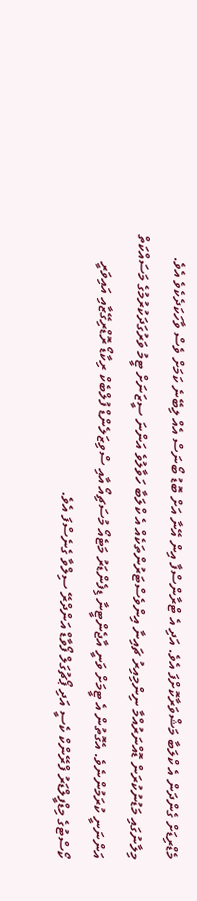މެޑްރިޑަށް ގެންދަން އެ ކްލަބާ މަޝްވަރާކޮށްފަ އެވެ. އަދި އެ ޓްރާންސްފާ އިން އޭނާ އަށް ބޮޑު ބޯނަސް އެއް ލިބޭނެ ކަމަށް ވެސް ވާހަކަދެކެވެ އެވެ.
މިލާނުގައި މަޑުނުކުރަން ޑޮއްނަރުއްމާ ނިންމިއިރު ޗައިނާ އިންވެސްޓަރުންތަކެއް އެ ކްލަބާ ހަވާލުވެ އަންނަ ސީޒަނަށް ޓީމު ވަރުގަދަކުރުމުގެ މަސައްކަތް އަންނަނީ ކުރަމުންނެވެ. އެގޮތުން އެ ޓީމަށް ވަނީ އާޖެންޓީނާ ޑިފެންޑަރު މަޓެއޯ މުސަޗިއޯ އާއި ސްވިޒަލެންޑް ފުލްބެކް ރިކާޑޯ ރޮޑްރިގޭޒާއި އައިވަރީ ކޯސްޓުގެ މިޑްފީލްޑަރު ފްރޭންކް ކެސީ އަދި ޕޯޗުގަލް ފޯވާޑް އަންދްރޭ ސިލްވާ ގެނެސްފަ އެވެ.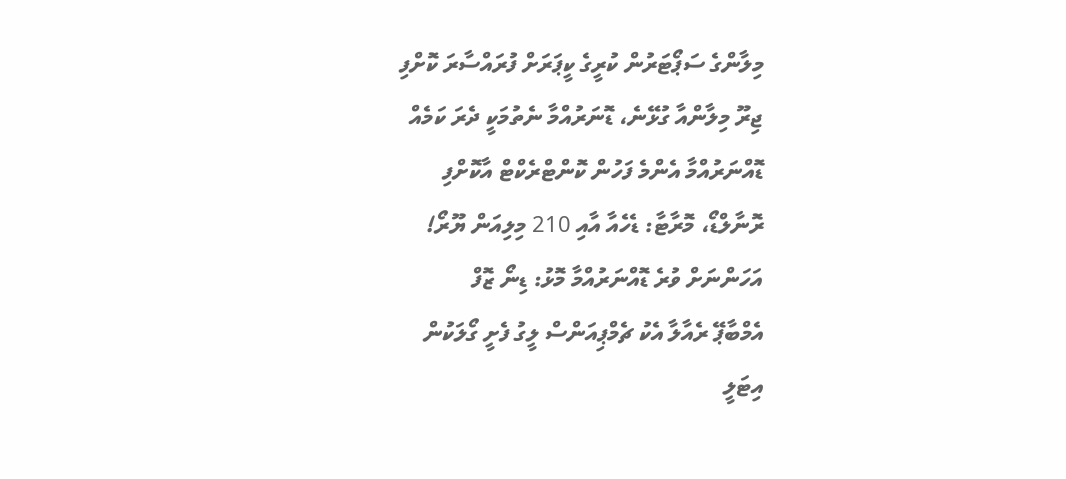މިލާންގެ ސަޕޯޓަރުން ކުރީގެ ކީޕަރަށް ފުރައްސާރަ ކޮށްފި
ޖިރޫ މިލާންއާ ގުޅޭނެ، ޑޮނަރުއްމާ ނެތުމަކީ ދެރަ ކަމެއް
ޑޮއްނަރުއްމާ އެންމެ ފަހުން ކޮންޓްރެކްޓް އާކޮށްފި
ރޮނާލްޑޯ، މޮރާޓާ: ޑެހެއާ އާއި 210 މިލިއަން ޔޫރޯ!
އަހަންނަށް ވުރެ ޑޮއްނަރުއްމާ މޮޅު: ޑިނޯ ޒޮފް
އެމްބާޕޭ ރެއާލާ އެކު ޗެމްޕިއަންސް ލީގު ފެށީ ގޯލަކުން
އިޓަލީ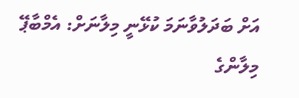އަށް ބަދަލުވާނަމަ ކުޅޭނީ މިލާނަށް: އެމްބާޕޭ
މިލާންގެ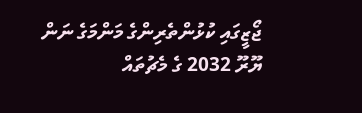ޖޯޒީގައި ކުޅުންތެރިންގެ މަންމަގެ ނަން
ޔޫރޫ 2032 ގެ މެޗުތައް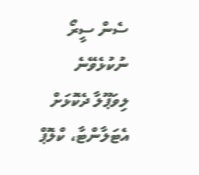ސެން ސީރޯ ނުކުޅެވޭނެ
ލިވަޕޫލާ ދެކޮޅަށް އެޓަލާންޓާ، ކްލޮޕް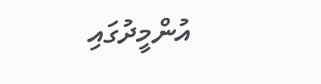އުންމީދުގައި